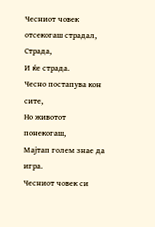Чесниот човек отсекогаш страдал,
Страда,
И ќе страда.
Чесно постапува кон сите,
Но животот понекогаш,
Мајтап голем знае да игра.
Чесниот човек си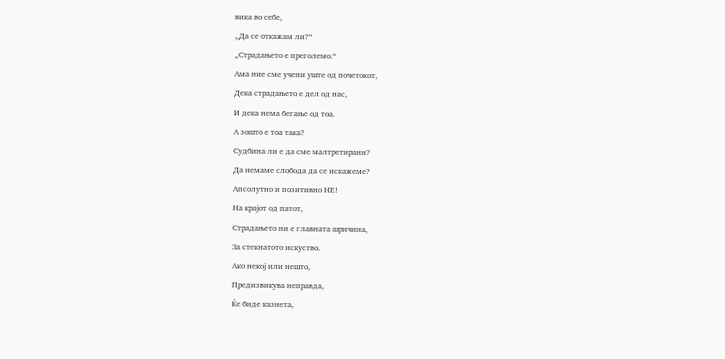вика во себе,
„Да се откажам ли?“
„Страдањето е преголемо.“
Ама ние сме учени уште од почетокот,
Дека страдањето е дел од нас,
И дека нема бегање од тоа.
А зошто е тоа така?
Судбина ли е да сме малтретирани?
Да немаме слобода да се искажеме?
Апсолутно и позитивно НЕ!
На крајот од патот,
Страдањето ни е главната шричина,
За стекнатото искуство.
Ако некој или нешто,
Предизвикува неправда,
Ќе биде казнета,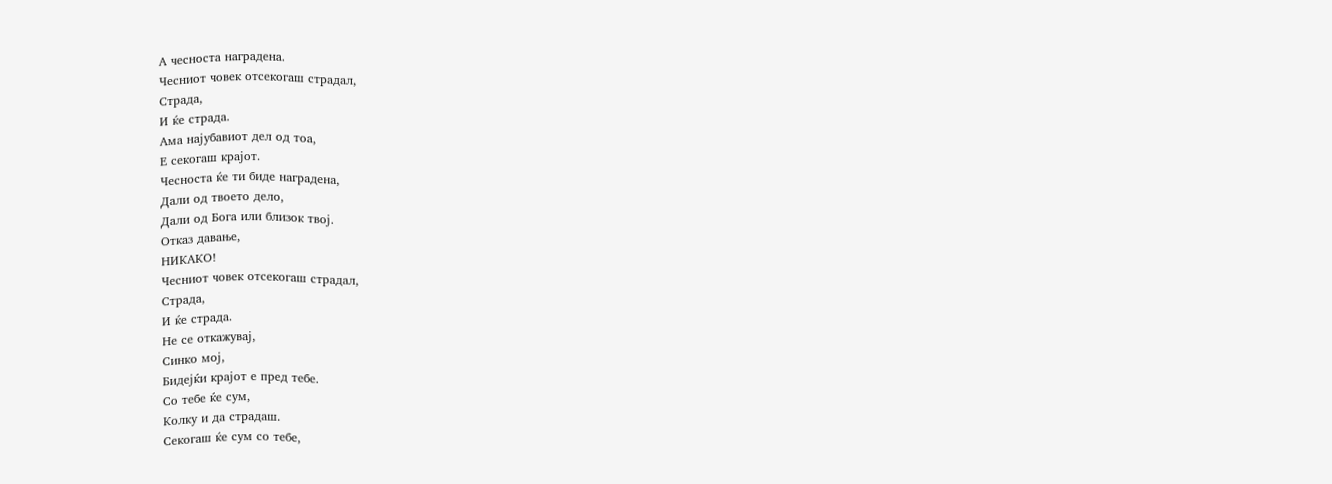А чесноста наградена.
Чесниот човек отсекогаш страдал,
Страда,
И ќе страда.
Ама најубавиот дел од тоа,
Е секогаш крајот.
Чесноста ќе ти биде наградена,
Дали од твоето дело,
Дали од Бога или близок твој.
Отказ давање,
НИКАКО!
Чесниот човек отсекогаш страдал,
Страда,
И ќе страда.
Не се откажувај,
Синко мој,
Бидејќи крајот е пред тебе.
Со тебе ќе сум,
Колку и да страдаш.
Секогаш ќе сум со тебе,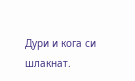Дури и кога си шлакнат.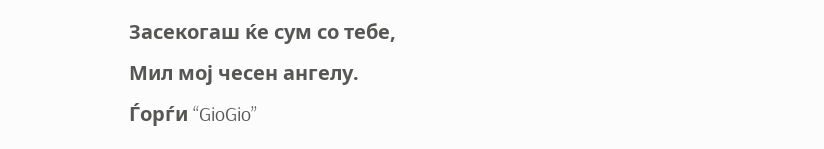Засекогаш ќе сум со тебе,
Мил мој чесен ангелу.
Ѓорѓи “GioGio”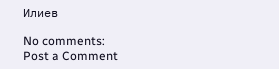Илиев

No comments:
Post a Comment